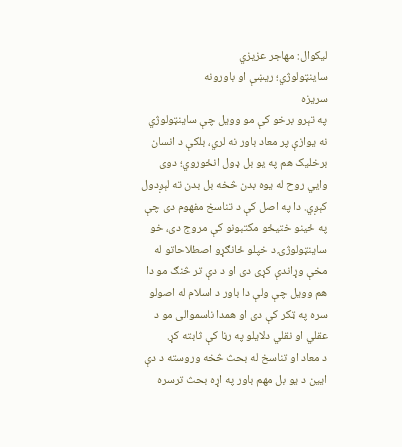لیکوال: مهاجر عزیزي
ساینټولوژي؛ ریښې او باورونه
سریزه
په تېرو برخو کې مو وویل چې ساینټولوژي نه یوازې پر معاد باور نه لري، بلکې د انسان برخلیک هم په یو بل ډول انځوروي؛ دوی وایي روح له یوه بدن څخه بل بدن ته لېږدول کېږي. دا په اصل کې د تناسخ مفهوم دی چې په ځینو ختیځو مکتبونو کې مروج دی، خو ساینټولوژۍ د خپلو ځانګړو اصطلاحاتو له مخې وړاندې کړی دی او د دې تر څنګ مو دا هم وویل چې ولې دا باور د اسلام له اصولو سره په ټکر کې دی او همدا ناسموالی مو د عقلي او نقلي دلایلو په رڼا کې ثابته کړ.
د معاد او تناسخ له بحث څخه وروسته د دې ایین د یو بل مهم باور په اړه بحث ترسره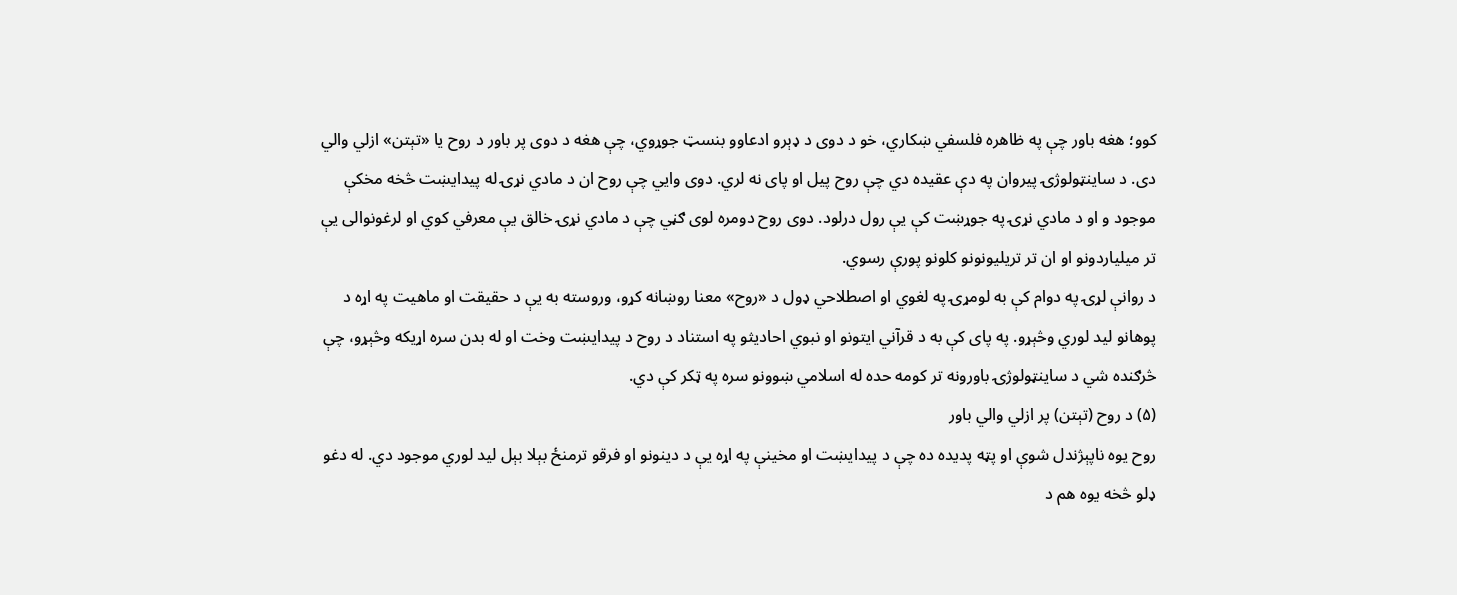کوو؛ هغه باور چې په ظاهره فلسفي ښکاري، خو د دوی د ډېرو ادعاوو بنسټ جوړوي، چې هغه د دوی پر باور د روح یا «تېتن» ازلي والي دی. د ساینټولوژۍ پیروان په دې عقیده دي چې روح پیل او پای نه لري. دوی وایي چې روح ان د مادي نړۍ له پیدایښت څخه مخکې موجود و او د مادي نړۍ په جوړښت کې یې رول درلود. دوی روح دومره لوی ګڼي چې د مادي نړۍ خالق یې معرفي کوي او لرغونوالی یې تر میلیاردونو او ان تر تریلیونونو کلونو پورې رسوي.
د روانې لړۍ په دوام کې به لومړۍ په لغوي او اصطلاحي ډول د «روح» معنا روښانه کړو، وروسته به یې د حقیقت او ماهیت په اړه د پوهانو لید لوري وڅېړو. په پای کې به د قرآني ایتونو او نبوي احادیثو په استناد د روح د پیدایښت وخت او له بدن سره اړیکه وڅېړو، چې څرګنده شي د ساینټولوژۍ باورونه تر کومه حده له اسلامي ښوونو سره په ټکر کې دي.
(۵) د روح (تېتن) پر ازلي والي باور
روح یوه ناپېژندل شوې او پټه پدیده ده چې د پیدایښت او مخینې په اړه یې د دینونو او فرقو ترمنځ بېلا بېل لید لوري موجود دي. له دغو ډلو څخه یوه هم د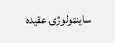ساینټولوژۍ عقيده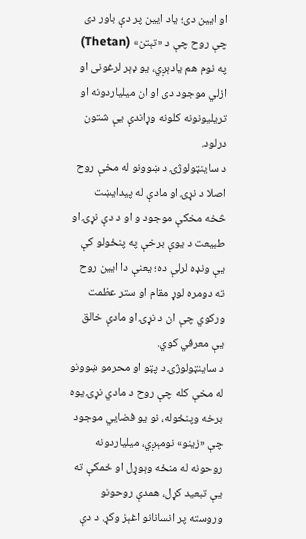او ايين دی؛ یاد ایین پر دې باور دی چې روح چې د «تېتن» (Thetan) په نوم هم یادېږي، یو ډېر لرغونی او ازلي موجود دی او ان میلیاردونه او تریلیونونه کلونه وړاندې یې شتون درلود.
د ساینټولوژۍ د ښوونو له مخې روح اصلا د نړۍ او مادې له پیدایښت څخه مخکې موجود و او د دې نړۍ او طبیعت د یوې برخې په پنځولو کې یې ونډه لرلې ده؛ یعنې دا ایین روح ته دومره لوړ مقام او ستر عظمت ورکوي چې ان د نړۍ او مادې خالق یې معرفي کوي.
د ساینټولوژۍ د پټو او محرمو ښوونو له مخې کله چې روح د مادي نړۍ یوه برخه وپنځوله، نو یو فضایي موجود چې «زینو» نومېږي، میلیاردونه روحونه له منځه وېوړل او ځمکې ته یې تبعید کړل، همدې روحونو وروسته پر انسانانو اغېز وکړ. د دې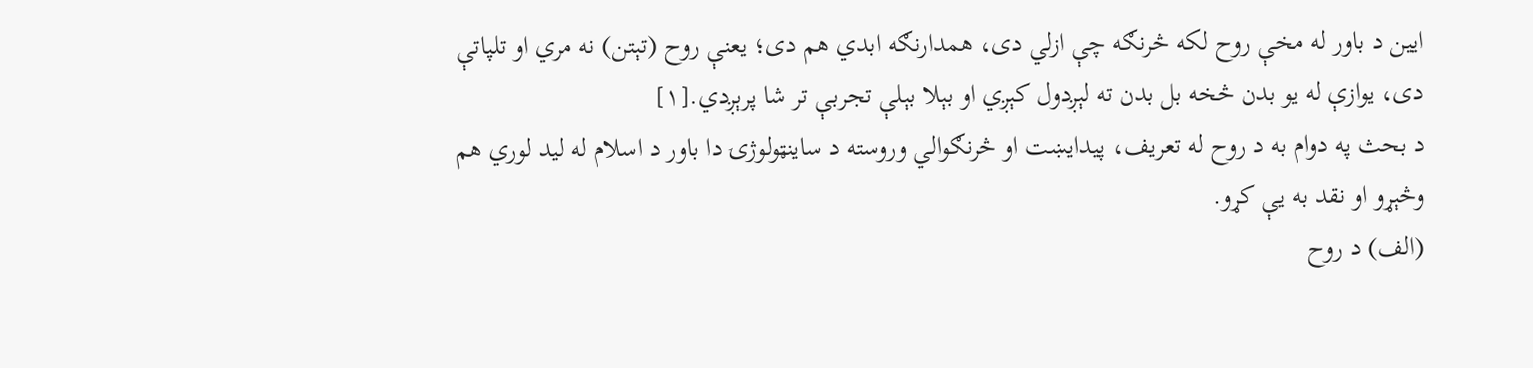ایین د باور له مخې روح لکه څرنګه چې ازلي دی، همدارنګه ابدي هم دی؛ یعنې روح (تېتن) نه مري او تلپاتې دی، یوازې له یو بدن څخه بل بدن ته لېږدول کېږي او بېلا بېلې تجربې تر شا پرېږدي.[۱]
د بحث په دوام به د روح له تعریف، پیدایښت او څرنګوالي وروسته د ساینټولوژۍ دا باور د اسلام له لید لوري هم وڅېړو او نقد به یې کړو.
(الف) د روح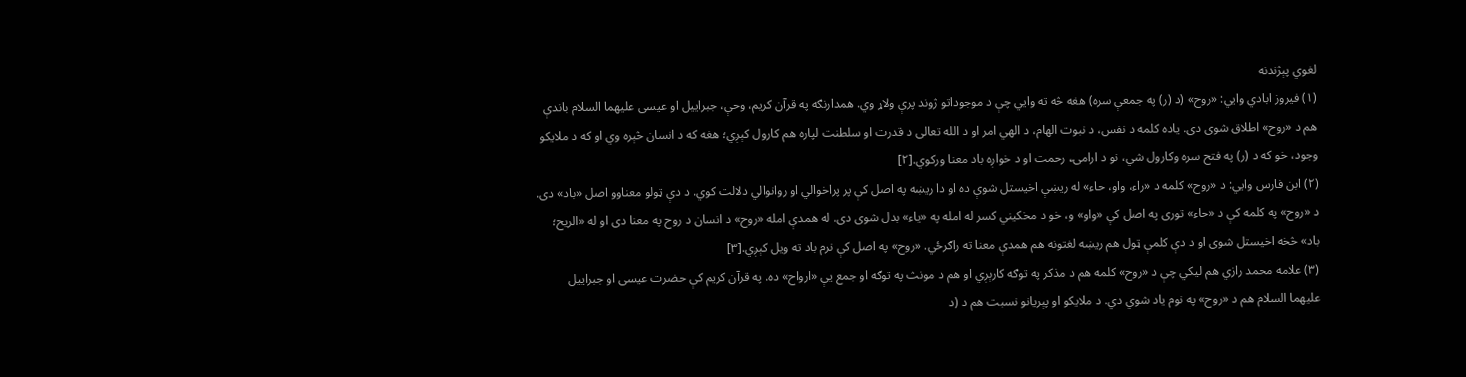لغوي پېژندنه
(۱) فیروز ابادي وایي: «روح» (د (ر) په جمعې سره) هغه څه ته وایي چې د موجوداتو ژوند پرې ولاړ وي. همدارنګه په قرآن کریم، وحې، جبرايیل او عیسی علیهما السلام باندې هم د «روح» اطلاق شوی دی. یاده کلمه د نفس، د نبوت الهام، د الهي امر او د الله تعالی د قدرت او سلطنت لپاره هم کارول کېږي؛ هغه که د انسان څېره وي او که د ملایکو وجود، خو که د (ر) په فتح سره وکارول شي، نو د ارامۍ، رحمت او د خواږه باد معنا ورکوي.[۲]
(۲) ابن فارس وایي: د «روح» کلمه د «راء، واو، حاء» له ریښې اخیستل شوې ده او دا ریښه په اصل کې پر پراخوالي او روانوالي دلالت کوي. د دې ټولو معناوو اصل «باد» دی. د «روح» په کلمه کې د «حاء» توری په اصل کې «واو» و، خو د مخکیني کسر له امله په «یاء» بدل شوی دی. له همدې امله «روح» د انسان د روح په معنا دی او له «الریح؛ باد» څخه اخیستل شوی او د دې کلمې ټول هم ریښه لغتونه هم همدې معنا ته راګرځي. «روح» په اصل کې نرم باد ته ویل کېږي.[۳]
(۳) علامه محمد رازي هم لیکي چې د «روح» کلمه هم د مذکر په توګه کارېږي او هم د مونث په توګه او جمع یې «ارواح» ده. په قرآن کریم کې حضرت عیسی او جبرايیل علیهما السلام هم د «روح» په نوم یاد شوي دي. د ملایکو او پېریانو نسبت هم د (د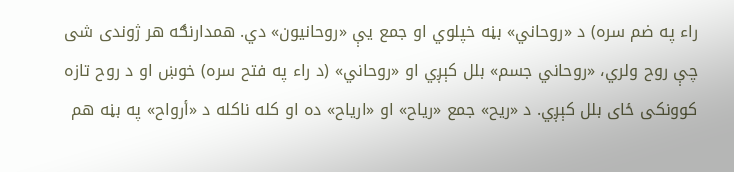راء په ضم سره) د «روحاني» بڼه خپلوي او جمع یې «روحانیون» دي. همدارنګه هر ژوندی شی چې روح ولري، «روحاني جسم» بلل کېږي او «روحاني» (د راء په فتح سره) خوښ او د روح تازه کوونکی ځای بلل کېږي. د «ریح» جمع «ریاح» او «اریاح» ده او کله ناکله د «أرواح» په بڼه هم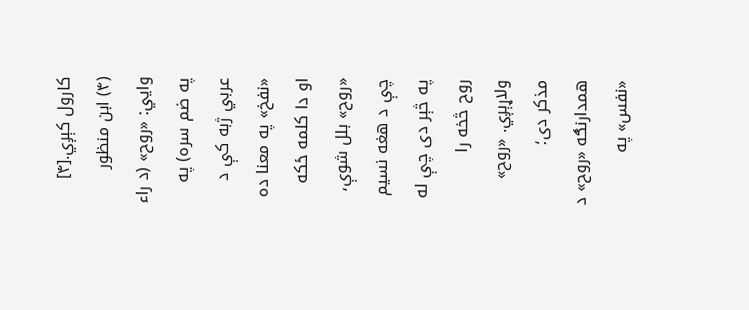کارول کېږي.[۴]
(۴) ابن منظور وایي: «روح» (د راء په ضم سره) په عربي ژبه کې د «نفخ» په معنا ده او دا کلمه ځکه «روح» بلل شوې، چې د هغه نسیم په څېر دی چې له روح څخه را ولاړېږي. «روح» مذکر دی؛ همدارنګه «روح» د «نفس» په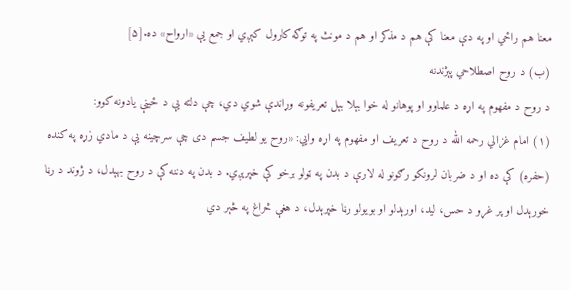معنا هم راځي او په دې معنا کې هم د مذکر او هم د مونث په توګه کارول کېږي او جمع یې «ارواح» ده.[۵]
(ب) د روح اصطلاحي پېژندنه
د روح د مفهوم په اړه د علماوو او پوهانو له خوا بېلا بېل تعریفونه وړاندې شوي دي، چې دلته یې د ځینې يادونه کوو:
(۱) امام غزالي رحمه الله د روح د تعریف او مفهوم په اړه وایي: «روح یو لطیف جسم دی چې سرچینه یې د مادي زړه په کنده (حفره) کې ده او د ضربان لرونکو رګونو له لارې د بدن په ټولو برخو کې خپرېږي. د بدن په دننه کې د روح بهېدل، د ژوند د رڼا خورېدل او پر غړو د حس، لید، اورېدلو او بویولو رڼا خپرېدل، د هغې څراغ په څېر دي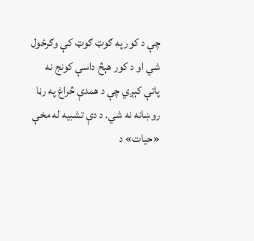چې د کور په ګوټ ګوټ کې وګرځول شي او د کور هېڅ داسې کونج نه پاتې کېږي چې د همدې څراغ په رڼا روښانه نه شي. د دې تشبیه له مخې «حیات» د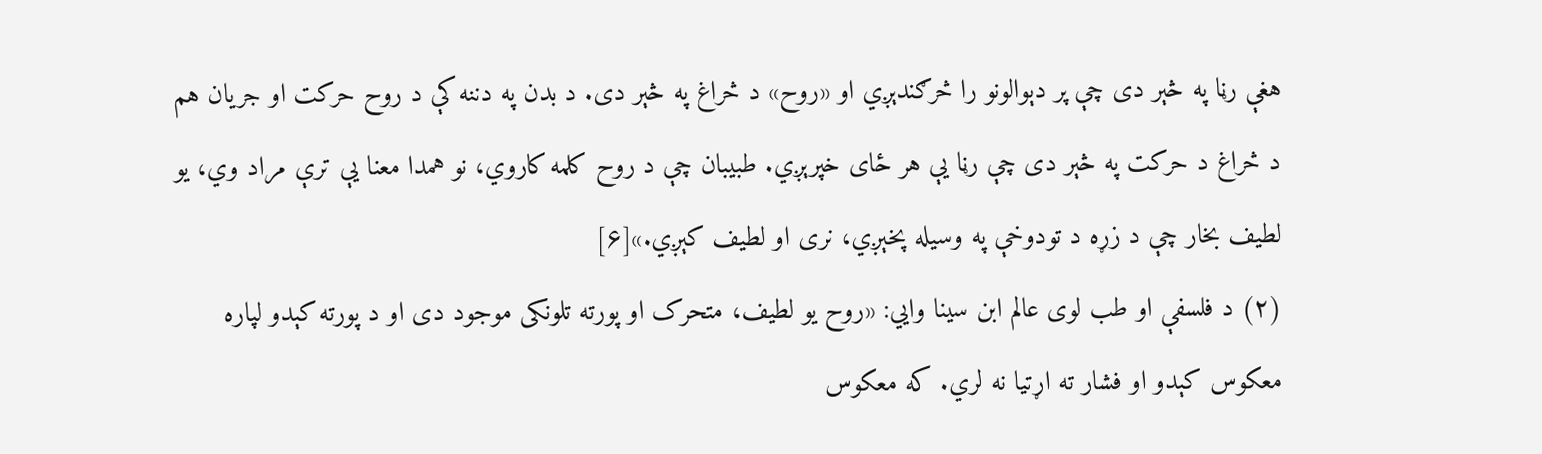هغې رڼا په څېر دی چې پر دېوالونو را څرګندېږي او «روح» د څراغ په څېر دی. د بدن په دننه کې د روح حرکت او جریان هم د څراغ د حرکت په څېر دی چې رڼا یې هر ځای خپرېږي. طبیبان چې د روح کلمه کاروي، نو همدا معنا یې ترې مراد وي، یو لطیف بخار چې د زړه د تودوخې په وسیله پخېږي، نری او لطیف کېږي.»[۶]
(۲) د فلسفې او طب لوی عالم ابن سینا وایي: «روح یو لطیف، متحرک او پورته تلونکی موجود دی او د پورته کېدو لپاره معکوس کېدو او فشار ته اړتیا نه لري. که معکوس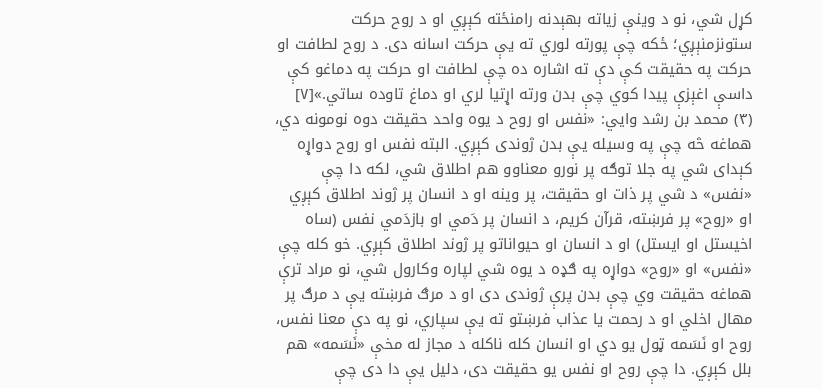کړل شي، نو د وینې زیاته بهېدنه رامنځته کېږي او د روح حرکت ستونزمنېږي؛ ځکه چې پورته لوري ته یې حرکت اسانه دی. د روح لطافت او حرکت په حقیقت کې دې ته اشاره ده چې لطافت او حرکت په دماغو کې داسې اغېزې پیدا کوي چې بدن ورته اړتیا لري او دماغ تاوده ساتي.»[۷]
(۳) محمد بن رشد وایي: «نفس او روح د یوه واحد حقیقت دوه نومونه دي، هماغه څه چې په وسیله یې بدن ژوندی کېږي. البته نفس او روح دواړه کېدای شي په جلا توګه پر نورو معناوو هم اطلاق شي، لکه دا چې «نفس» د شي پر ذات او حقیقت، پر وینه او د انسان پر ژوند اطلاق کېږي او «روح» پر فرښته، قرآن کریم، د انسان پر دَمي او بازدَمي نفس (ساه اخیستل او ایستل) او د انسان او حیواناتو پر ژوند اطلاق کېږي. خو کله چې «نفس» او «روح» دواړه په ګډه د یوه شي لپاره وکارول شي، نو مراد ترې هماغه حقیقت وي چې بدن پرې ژوندی دی او د مرګ فرښته یې د مرګ پر مهال اخلي او د رحمت یا عذاب فرښتو ته یې سپاري، نو په دې معنا نفس، روح او نَسَمه ټول یو دي او انسان کله ناکله د مجاز له مخې «نَسَمه» هم بلل کېږي. دا چې روح او نفس یو حقیقت دی، دلیل یې دا دی چې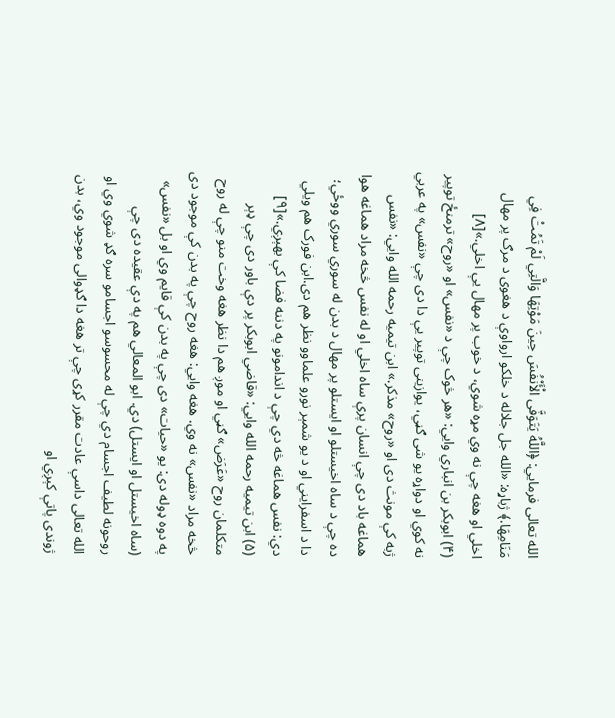الله تعالی فرمایي: ﴿اللَّهُ يَتَوَفَّى الْأَنْفُسَ حِينَ مَوْتِهَا وَالَّتِي لَمْ تَمُتْ فِي مَنَامِهَا.﴾ ژباړه: «الله جل جلاله د خلکو ارواوې د هغوی د مرګ پر مهال اخلي او هغه چې نه وي مړه شوي، د خوب پر مهال یې اخلي.»[۸]
(۴) ابوبکر بن انباري وایي: «هر څوک چې د «نفس» او «روح» ترمنځ توپیر نه کوي او دواړه یو شی ګڼي، یوازینی توپیر يې دا دی چې «نفس» په عربي ژبه کې مونث دی او «روح» مذکر.» ابن تیمیه رحمه الله وایي: «نفس هماغه باد دی چې انسان پرې ساه اخلي او له نفس څخه مراد هماغه هوا ده چې د ساه اخیستلو او ایستلو پر مهال د بدن له سوري سوري ووځي؛ دا د اسفرایني او د یو شمېر نورو علماوو نظر هم دی.ابن فورک هم ویلي دي: نفس هماغه څه دي چې د اندامونو په دننه فضا کې بهېږي.»[۹]
(۵) ابن تیمیه رحمه الله وایي: «قاضي ابوبکر پر دې باور دی چې ډېر متکلمان روح «عَرَض» ګڼي او موږ هم دا نظر هغه وخت منو چې له روح څخه مراد «نفس» نه وي. هغه وایي: هغه روح چې په بدن کې موجود دی په دوه ډوله دی: یو «حیات» دی چې په بدن کې قايم وي او بل «نفس» (ساه اخیستل او ایستل) دي. ابو المعالي هم په دې عقیده دی چې روحونه لطیف اجسام دي چې له محسوسو اجسامو سره ګډ شوي وي او الله تعالی داسې عادت مقرر کړی چې تر هغه دا ګډوالی موجود وي، بدن ژوندی پاتې کېږي او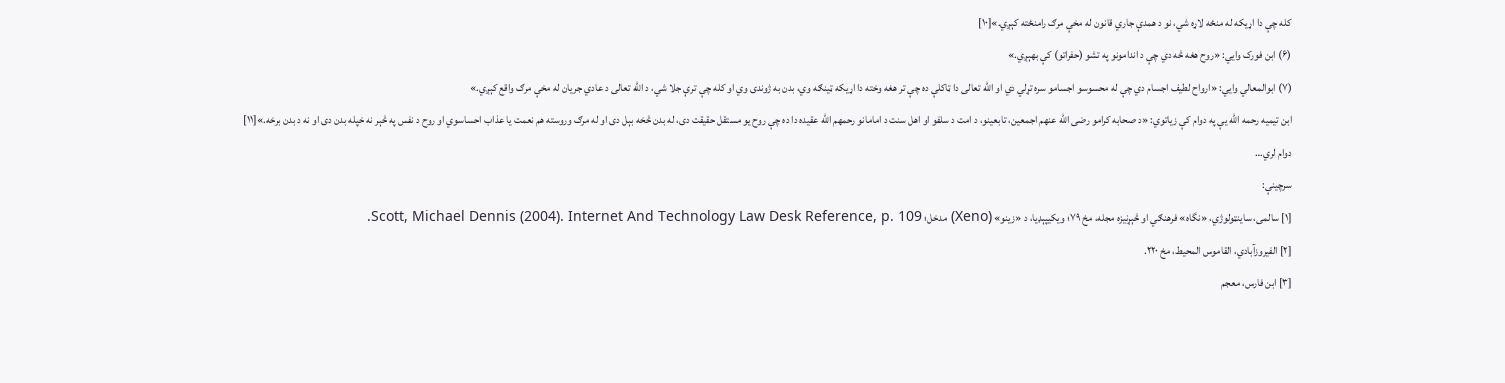کله چې دا اړیکه له منځه لاړه شي، نو د همدې جاري قانون له مخې مرګ رامنځته کېږي.»[۱۰]
(۶) ابن فورک وایي: «روح هغه څه دي چې د اندامونو په تشو (حفراتو) کې بهېږي.»
(۷) ابوالمعالي وایي: «ارواح لطیف اجسام دي چې له محسوسو اجسامو سره تړلي دي او الله تعالی دا ټاکلې ده چې تر هغه وخته دا اړیکه ټینګه وي، بدن به ژوندی وي او کله چې ترې جلا شي، د الله تعالی د عادي جریان له مخې مرګ واقع کېږي.»
ابن تیمیه رحمه الله يې په دوام کې زیاتوي: «د صحابه کرامو رضی الله عنهم اجمعین، تابعینو، د امت د سلفو او اهل سنت د امامانو رحمهم الله عقیده دا ده چې روح یو مستقل حقیقت دی، له بدن څخه بېل دی او له مرګ وروسته هم نعمت یا عذاب احساسوي او روح د نفس په څېر نه خپله بدن دی او نه د بدن برخه.»[۱۱]
دوام لري…
سرچینې:
[۱] سالمی، ساینټولوژي، «نگاه» فرهنګي او څېړنیزه مجله، مخ ۷۹؛ ویکیپېډیا، د «زینو» (Xeno) مدخل؛ Scott, Michael Dennis (2004). Internet And Technology Law Desk Reference, p. 109.
[۲] الفیروزآبادي، القاموس المحیط، مخ ۲۲۰.
[۳] ابن فارس، معجم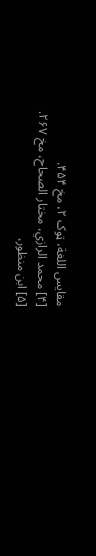مقایس اللغة، ټوک ۲، مخ ۴۵۴.
[۴] محمد الرازي، مختار الصحاح، مخ ۲۶۷.
[۵] ابن منظور،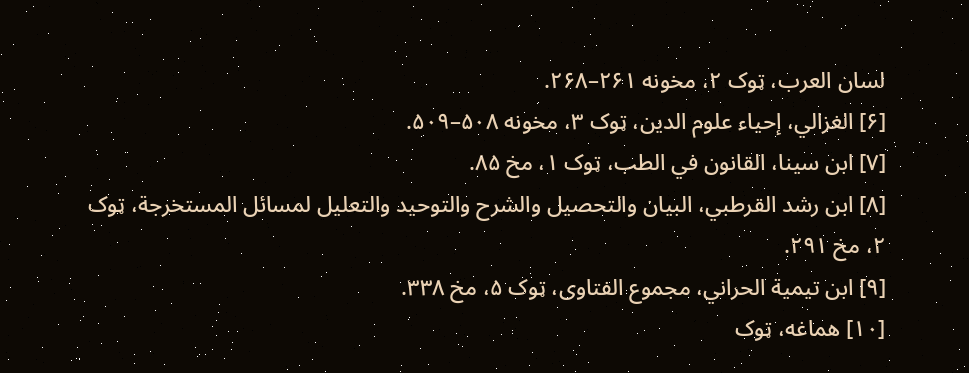لسان العرب، ټوک ۲، مخونه ۲۶۱–۲۶۸.
[۶] الغزالي، إحیاء علوم الدین، ټوک ۳، مخونه ۵۰۸–۵۰۹.
[۷] ابن سینا، القانون في الطب، ټوک ۱، مخ ۸۵.
[۸] ابن رشد القرطبي، البيان والتحصيل والشرح والتوحيد والتعليل لمسائل المستخرجة، ټوک ۲، مخ ۲۹۱.
[۹] ابن تیمیة الحراني، مجموع الفتاوی، ټوک ۵، مخ ۳۳۸.
[۱۰] هماغه، ټوک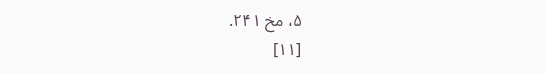۵، مخ ۲۴۱.
[۱۱]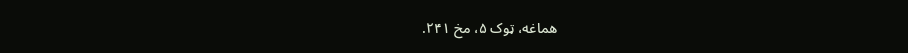هماغه، ټوک ۵، مخ ۲۴۱.